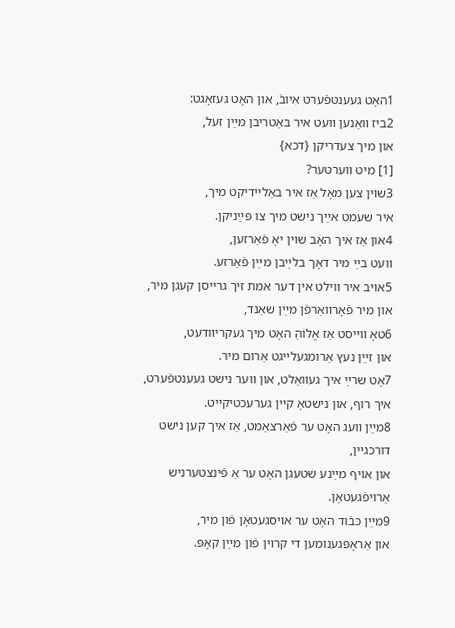1האָט געענטפֿערט אִיובֿ, און האָט געזאָגט:
2ביז װאַנען װעט איר באַטריבן מײַן זעל,
און מיך צעדריקן {דכא}
[1] מיט װערטער?
3שױן צען מאָל אַז איר באַלײדיקט מיך,
איר שעמט אײַך נישט מיך צו פּײַניקן.
4און אַז איך האָב שױן יאָ פֿאַרזען,
װעט בײַ מיר דאָך בלײַבן מײַן פֿאַרזע.
5אױב איר װילט אין דער אמת זיך גרײסן קעגן מיר,
און מיר פֿאָרװאַרפֿן מײַן שאַנד,
6טאָ װײסט אַז אֱלוֹהַּ האָט מיך געקריװדעט,
און זײַן נעץ אַרומגעלײגט אַרום מיר.
7אָט שרײַ איך געװאַלט, און װער נישט געענטפֿערט,
איך רוף, און נישטאָ קײן גערעכטיקײט.
8מײַן װעג האָט ער פֿאַרצאַמט, אַז איך קען נישט דורכגײן,
און אױף מײַנע שטעגן האָט ער אַ פֿינצטערניש אַרױפֿגעטאָן.
9מײַן כּבֿוד האָט ער אױסגעטאָן פֿון מיר,
און אַראָפּגענומען די קרױן פֿון מײַן קאָפּ.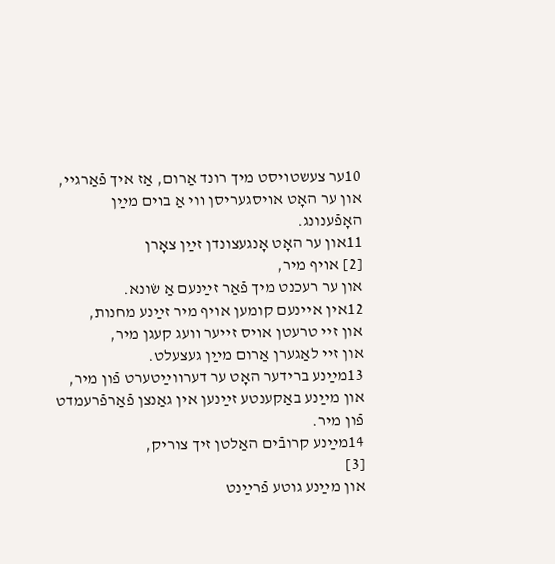10ער צעשטױסט מיך רונד אַרום, אַז איך פֿאַרגײ,
און ער האָט אױסגעריסן װי אַ בױם מײַן האָפֿענונג.
11און ער האָט אָנגעצונדן זײַן צאָרן
[2] אױף מיר,
און ער רעכנט מיך פֿאַר זײַנעם אַ שׂונא.
12אין אײנעם קומען אױף מיר זײַנע מחנות,
און זײ טרעטן אױס זײער װעג קעגן מיר,
און זײ לאַגערן אַרום מײַן געצעלט.
13מײַנע ברידער האָט ער דערװײַטערט פֿון מיר,
און מײַנע באַקענטע זײַנען אין גאַנצן פֿאַרפֿרעמדט פֿון מיר.
14מײַנע קרובֿים האַלטן זיך צוריק,
[3]
און מײַנע גוטע פֿרײַנט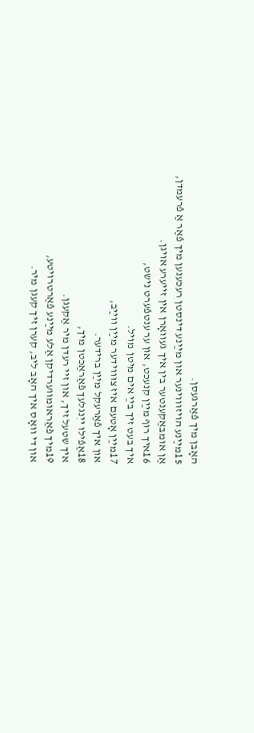האָבן מיך פֿאַרגעסן.
15מײַנע הױזװױנער און מײַנע דינסטן רעכענען מיך פֿאַר אַ פֿרעמדן,
אַן אומבאַקענטער בין איך געװאָרן אין זײערע אױגן.
16איך רוף מײַן קנעכט, און ער ענטפֿערט נישט,
איך בעט זיך בײַ אים מיטן מױל.
17מײַן אָטעם איז צוּװידער מײַן װײַב,
און איך פֿאַרעקל מײַן ברידער.
18אַפֿילו ייִנגלעך פֿאַראַכטן מיך,
איך שטעל זיך, און זײ רעדן מיר אַקעגן.
19מיך פֿאַראומװערדיקן אַלע מײַנע פֿאַרטרױטע,
און די װאָס איך האָב ליב, קערן זיך קעגן מיר.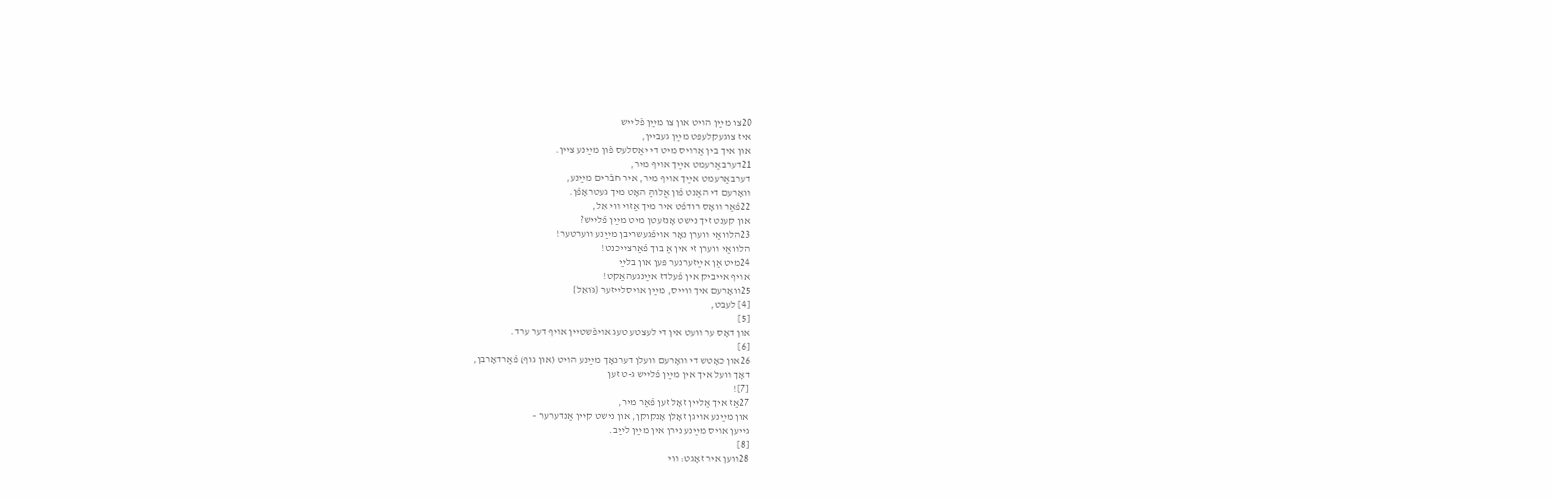20צו מײַן הױט און צו מײַן פֿלײש
איז צוגעקלעפּט מײַן געבײן,
און איך בין אַרױס מיט די יאַסלעס פֿון מײַנע צײן.
21דערבאַרעמט אײַך אױף מיר,
דערבאַרעמט אײַך אױף מיר, איר חבֿרים מײַנע,
װאָרעם די האַנט פֿון אֱלוֹהַּ האָט מיך געטראָפֿן.
22פֿאַר װאָס רודפֿט איר מיך אַזױ װי אֵל,
און קענט זיך נישט אָנזעטן מיט מײַן פֿלײש?
23הלװאַי װערן נאָר אױפֿגעשריבן מײַנע װערטער!
הלװאַי װערן זי אין אַ בוך פֿאַרצײכנט!
24מיט אַן אײַזערנער פּען און בלײַ
אױף אײביק אין פֿעלדז אײַנגעהאַקט!
25װאָרעם איך װײס, מײַן אױסלײזער {גֹּואֵל}
[4] לעבט,
[5]
און דאָס ער װעט אין די לעצטע טעג אױפֿשטײן אױף דער ערד.
[6]
26און כאָטש די װאָרעם װעלן דערנאָך מײַנע הױט (און גוף) פֿאַרדאָרבן,
דאָך װעל איך אין מײַן פֿלײש ג-ט זען
[7]!
27אַז איך אַלײן זאָל זען פֿאַר מיר,
און מײַנע אױגן זאָלן אָנקוקן, און נישט קײן אַנדערער –
גײען אױס מײַנע נירן אין מײַן לײַב.
[8]
28װען איר זאָגט: װי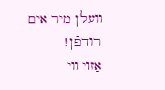װעלן מיר אים רודפֿן!
אַזױ װי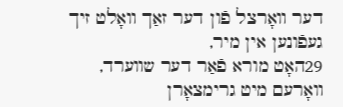דער װאָרצל פֿון דער זאַך װאָלט זיך געפֿונען אין מיר,
29האָט מורא פֿאַר דער שװערד,
װאָרעם מיט גרימצאָרן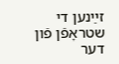זײַנען די שטראָפֿן פֿון דער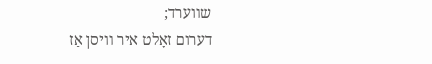שװערד;
דערום זאָלט איר װיסן אַז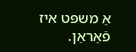אַ משפּט איז פֿאַראַן.